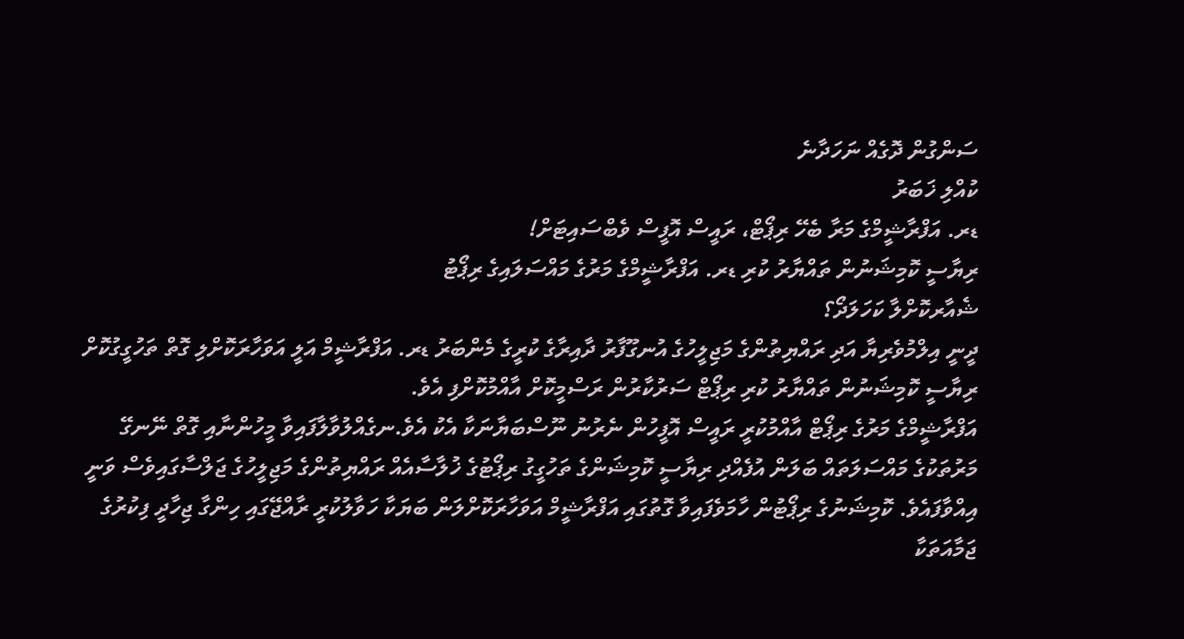ސަންގުން ދޮގެއް ނަހަދާނެ
ކުއްލި ޚަބަރު
ޑރ. އަފްރާޝީމްގެ މަރާ ބެހޭ ރިޕޯޓް، ރައީސް އޮފީސް ވެބްސައިޓަށް!
ރިޔާސީ ކޮމިޝަނުން ތައްޔާރު ކުރި ޑރ. އަފްރާޝީމްގެ މަރުގެ މައްސަލައިގެ ރިޕޯޓު
ޝެއާރކޮށްލާ ކަހަލަދޯ؟
ދީނީ އިލްމުވެރިޔާ އަދި ރައްޔިތުންގެ މަޖިލީހުގެ އުނގޫފާރު ދާއިރާގެ ކުރީގެ މެންބަރު ޑރ. އަފްރާޝީމް އަލީ އަވަހާރަކޮށްލި ގޮތް ތަހުގީގުކޮށް ރިޔާސީ ކޮމިޝަނުން ތައްޔާރު ކުރި ރިޕޯޓް ސަރުކާރުން ރަސްމީކޮށް އާއްމުކޮށްފި އެވެ.
އަފްރާޝީމްގެ މަރުގެ ރިޕޯޓް އާއްމުކުރީ ރައީސް އޮފީހުން ނެރުނު ނޫސްބަޔާނަކާ އެކު އެވެ.ނގެއްލުވާލާފައިވާ މީހުންނާއި ގޮތް ނޭނގޭ މަރުތަކުގެ މައްސަލަތައް ބަލަން އުފެއްދި ރިޔާސީ ކޮމިޝަންގެ ތަހުގީގު ރިޕޯޓުގެ ޚުލާސާއެއް ރައްޔިތުންގެ މަޖިލީހުގެ ޖަލްސާގައިވެސް ވަނީ އިއްވާފައެވެ. ކޮމިޝަނުގެ ރިޕޯޓުން ހާމަވެފައިވާ ގޮތުގައި އަފްރާޝީމް އަވަހާރަކޮށްލަން ބަޔަކާ ހަވާލުކުރީ ރާއްޖޭގައި ހިންގާ ޖިހާދީ ފިކުރުގެ ޖަމާއަތަކާ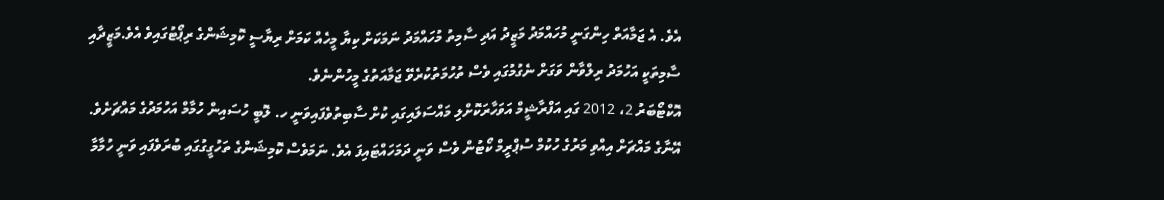އެވެ. އެ ޖަމާއަތް ހިންގަނީ މުހައްމަދު މަޒީދު އަދި ސާމިތު މުހައްމަދު ނަމަކަށް ކިޔާ މީހެއް ކަމަށް ރިޔާސީ ކޮމިޝަންގެ ރިޕޯޓުގައިވެ އެވެ.މަޒީދާއި ސާމިތަކީ އަހުމަދު ރިލްވާން ވަގަށް ނެގުމުގައި ވެސް ތުހުމަތުކުރެވޭ ޖަމާއަތުގެ މީހުންނެވެ.
އޮކްޓޯބަރު 2، 2012 ގައި އަފްރާޝީމް އަވަހާރަކޮށްލި މައްސަލައިގައި ކުށް ސާބިތުވެފައިވަނީ ހ. ލޮބީ ހުސައިން ހުމާމް އަހުމަދުގެ މައްޗަށެވެ. އޭނާގެ މައްޗަށް އިއްވި މަރުގެ ހުކުމް ސުޕްރީމް ކޯޓުން ވެސް ވަނީ ދަމަހައްޓައިފަ އެވެ. ނަމަވެސް ކޮމިޝަންގެ ތަހުގީގުގައި ބުރަވެފައި ވަނީ ހުމާމާ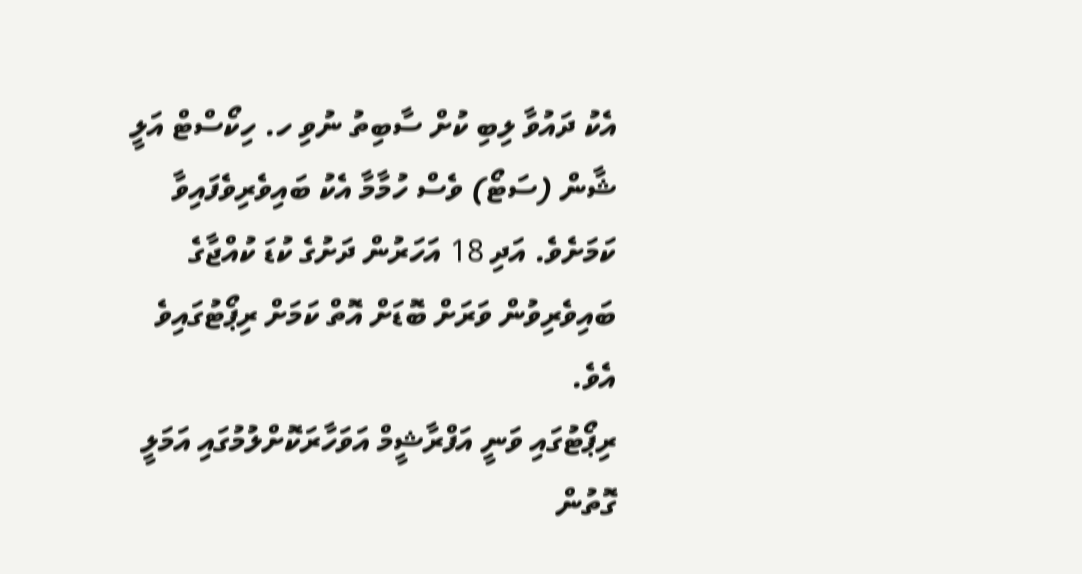އެކު ދައުވާ ލިބި ކުށް ސާބިތު ނުވި ހ. ހިކޯސްޓް އަލީ ޝާން (ސަޓޯ) ވެސް ހުމާމާ އެކު ބައިވެރިވެފައިވާ ކަމަށެވެ. އަދި 18 އަހަރުން ދަށުގެ ކުޑަ ކުއްޖާގެ ބައިވެރިވުން ވަރަށް ބޮޑަށް އޮތް ކަމަށް ރިޕޯޓުގައިވެ އެވެ.
ރިޕޯޓުގައި ވަނީ އަފްރާޝީމް އަވަހާރަކޮށްލުމުގައި އަމަލީ ގޮތުން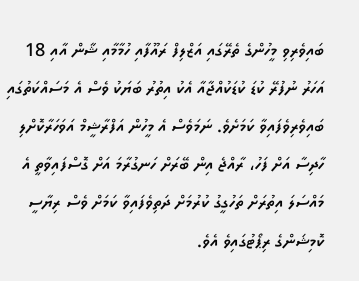ބައިވެރިވި މީހުންގެ ތެރޭގައި އަޒްލިފް ރައޫފާއި ހުމާމާއި ޝާން އާއި 18 އަހަރު ނުފުރޭ ކުޑަ ކުޑަކުއްޖާއާ އެކު އިތުރު ބަޔަކު ވެސް އެ މަސައްކަތުގައި ބައިވެރިވެފައިވާ ކަމަށެވެ. ނަމަވެސް އެ މީހުން އަފްރާޝީމް އަވަހަރާކޮށްލި ހާދިސާ އަށް ފަހު، ރާއްޖެ އިން ބޭރަށް ހަނގުރާމަ އަށް ގޮސްފައިވާތީ އެ މައްސަލަ އިތުރަށް ތަހުގީގު ކުރުމަށް ދަތިވެފައިވާ ކަމަށް ވެސް ރިޔާސީ ކޮމިޝަންގެ ރިޕޯޓުގައިވެ އެވެ.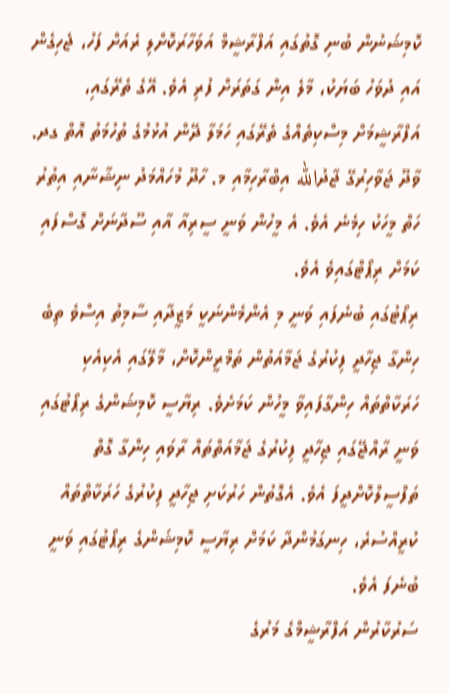ކޮމިޝަނުން ބުނި ގޮތުގައި އަފްރާޝީމް އަވަހާރަކޮށްލި ރެއަށް ފަހު، ޖެހިގެން އައި ދުވަހު ބަޔަކު، މާލެ އިން ގަތަރަށް ފުރި އެވެ. އޭގެ ތެރޭގައި، އަފްރާޝީމަށް މިސްކިތެއްގެ ތެރޭގައި ހަމަލާ ދޭން އުޅުމުގެ ތުހުމަތު އޮތް ގދ. ވާދޫ ޖަވާހިރުގޭ ޖާދުالله އިބްރާހިމާއި މ. ހާދޫ މުހައްމަދު ނިޝާނާއި އިތުރު ހަތް މީހަކު ހިމެނެ އެވެ. އެ މީހުން ވަނީ ސީރިއާ އާއި ސޫދާނަށް ގޮސްފައި ކަމަށް ރިޕޯޓްގައިވެ އެވެ.
ރިޕޯޓުގައި ބުނެފައި ވަނީ މި އެންމެންނަކީ މަޒީދާއި ސާމިތު އިސްވެ ތިބެ ހިންގާ ޖިހާދީ ފިކުރުގެ ޖަމާއަތުން ތަމްރީންކޮށް، މާލޭގައި އެކިއެކި ހަރަކާތްތައް ހިންގާފައިވާ މީހުން ކަމަށެވެ. ރިޔާސީ ކޮމިޝަންގެ ރިޕޯޓުގައި ވަނީ ރާއްޖޭގައި ޖިހާދީ ފިކުރުގެ ޖަމާއަތްތައް ރާވައި ހިންގާ ގޮތް ތަފްސީލްކޮށްދީފަ އެވެ. އެގޮތުން ހަރުކަށި ޖިހާދީ ފިކުރުގެ ހަރަކާތްތައް ކުރީއްސުރެ، ހިނގަމުންދާ ކަމަށް ރިޔާސީ ކޮމިޝަންގެ ރިޕޯޓުގައި ވަނީ ބުނެފަ އެވެ.
ސަރުކާރުން އަފްރާޝީމްގެ މަރުގެ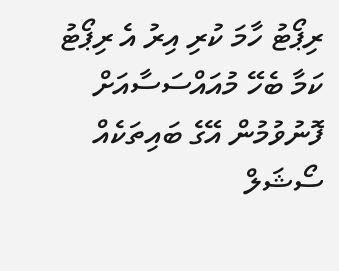ރިޕޯޓު ހާމަ ކުރި އިރު އެ ރިޕޯޓު ކަމާ ބެހޭ މުއައްސަސާއަށް ފޮނުވުމުން އޭގެ ބައިތަކެއް ސޯޝަލް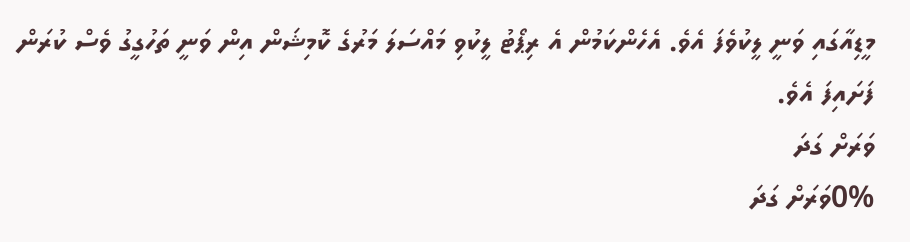މީޑިއާގައި ވަނީ ލީކުވެފަ އެވެ. އެހެންކަމުން އެ ރިޕޯޓު ލީކުވި މައްސަލަ މަރުގެ ކޮމިޝަން އިން ވަނީ ތަހުގީގު ވެސް ކުރަން ފަށައިފަ އެވެ.
ވަރަށް ގަދަ
0%ވަރަށް ގަދަ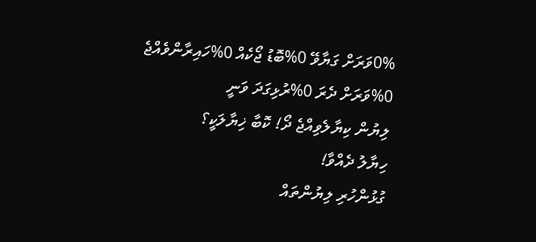0%ވަރަށް ގަޔާވޭ 0%ބޮޑު ޖޯކެއް 0%ހައިރާންވެއްޖެ 0%ވަރަށް ދެރަ 0%ރުޅިގަދަ ވަނީ
ލިޔުން ކިޔާލެވިއްޖެ ދޯ! ކޮބާ ޚިޔާލަކީ؟
ހިޔާލު ދެއްވާ!
ގުޅުންހުރި ލިޔުންތައް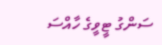ސަންގު ޓީވީގެ ހާއްސަ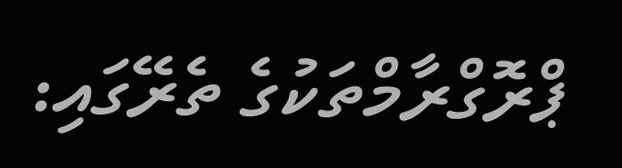ޕްރޮގްރާމްތަކުގެ ތެރޭގައި: